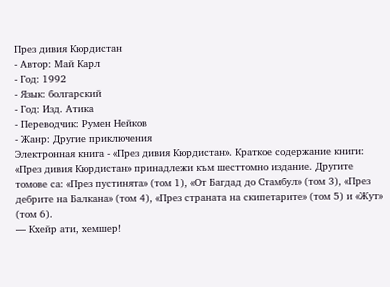През дивия Кюрдистан
- Автор: Май Карл
- Год: 1992
- Язык: болгарский
- Год: Изд. Атика
- Переводчик: Румен Нейков
- Жанр: Другие приключения
Электронная книга - «През дивия Кюрдистан». Краткое содержание книги:
«През дивия Кюрдистан» принадлежи към шесттомно издание. Другите томове са: «През пустинята» (том 1), «От Багдад до Стамбул» (том 3), «През дебрите на Балкана» (том 4), «През страната на скипетарите» (том 5) и «Жут» (том 6).
— Кхейр ати, хемшер!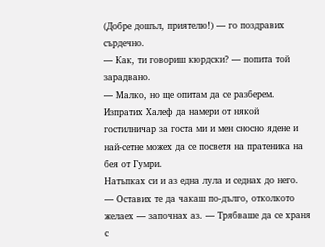(Добре дошъл, приятелю!) — го поздравих сърдечно.
— Как, ти говориш кюрдски? — попита той зарадвано.
— Малко, но ще опитам да се разберем.
Изпратих Халеф да намери от някой гостилничар за госта ми и мен сносно ядене и най-сетне можех да се посветя на пратеника на бея от Гумри.
Натъпках си и аз една лула и седнах до него.
— Оставих те да чакаш по-дълго, отколкото желаех — започнах аз. — Трябваше да се храня с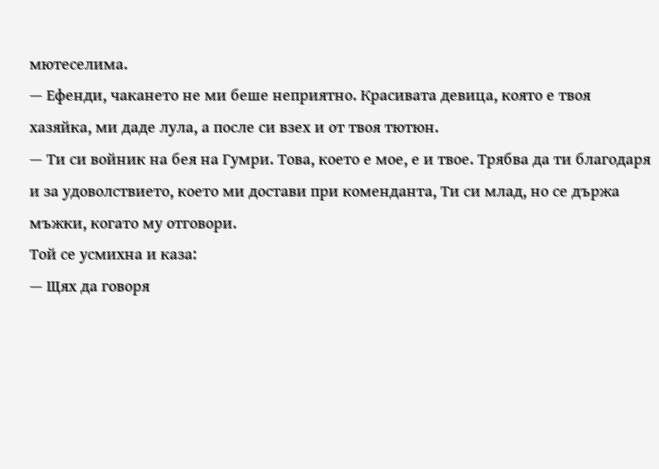мютеселима.
— Ефенди, чакането не ми беше неприятно. Красивата девица, която е твоя хазяйка, ми даде лула, а после си взех и от твоя тютюн.
— Ти си войник на бея на Гумри. Това, което е мое, е и твое. Трябва да ти благодаря и за удоволствието, което ми достави при коменданта, Ти си млад, но се държа мъжки, когато му отговори.
Той се усмихна и каза:
— Щях да говоря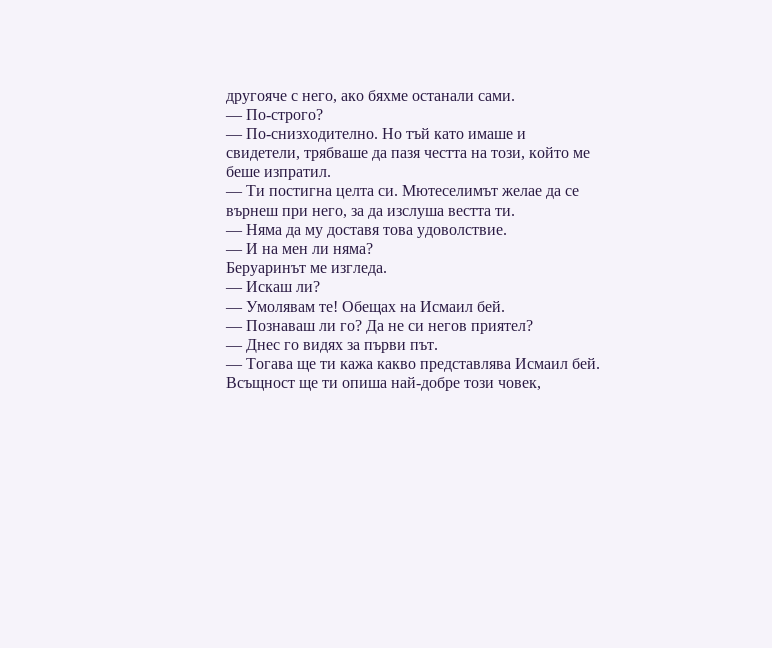другояче с него, ако бяхме останали сами.
— По-строго?
— По-снизходително. Но тъй като имаше и свидетели, трябваше да пазя честта на този, който ме беше изпратил.
— Ти постигна целта си. Мютеселимът желае да се върнеш при него, за да изслуша вестта ти.
— Няма да му доставя това удоволствие.
— И на мен ли няма?
Беруаринът ме изгледа.
— Искаш ли?
— Умолявам те! Обещах на Исмаил бей.
— Познаваш ли го? Да не си негов приятел?
— Днес го видях за първи път.
— Тогава ще ти кажа какво представлява Исмаил бей. Всъщност ще ти опиша най-добре този човек,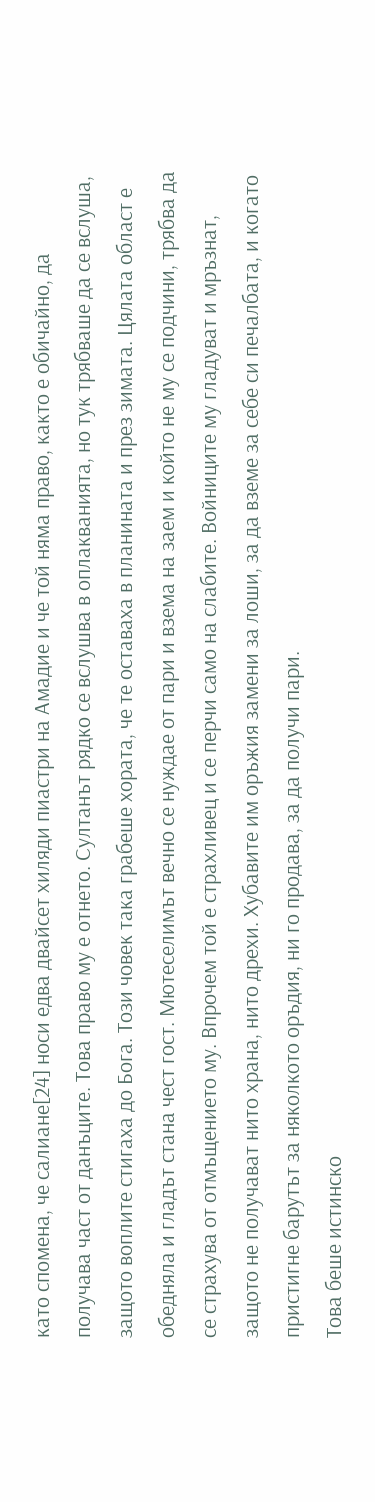като спомена, че салиане[24] носи едва двайсет хиляди пиастри на Амадие и че той няма право, както е обичайно, да получава част от данъците. Това право му е отнето. Султанът рядко се вслушва в оплакванията, но тук трябваше да се вслуша, защото воплите стигаха до Бога. Този човек така грабеше хората, че те оставаха в планината и през зимата. Цялата област е обедняла и гладът стана чест гост. Мютеселимът вечно се нуждае от пари и взема на заем и който не му се подчини, трябва да се страхува от отмъщението му. Впрочем той е страхливец и се перчи само на слабите. Войниците му гладуват и мръзнат, защото не получават нито храна, нито дрехи. Хубавите им оръжия замени за лоши, за да вземе за себе си печалбата, и когато пристигне барутът за няколкото оръдия, ни го продава, за да получи пари.
Това беше истинско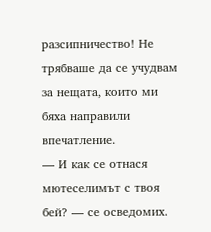разсипничество! Не трябваше да се учудвам за нещата, които ми бяха направили впечатление.
— И как се отнася мютеселимът с твоя бей? — се осведомих.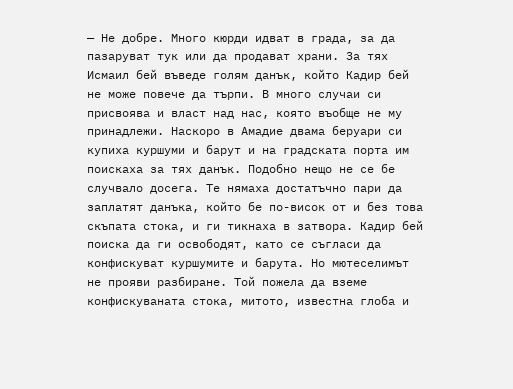— Не добре. Много кюрди идват в града, за да пазаруват тук или да продават храни. За тях Исмаил бей въведе голям данък, който Кадир бей не може повече да търпи. В много случаи си присвоява и власт над нас, която въобще не му принадлежи. Наскоро в Амадие двама беруари си купиха куршуми и барут и на градската порта им поискаха за тях данък. Подобно нещо не се бе случвало досега. Те нямаха достатъчно пари да заплатят данъка, който бе по-висок от и без това скъпата стока, и ги тикнаха в затвора. Кадир бей поиска да ги освободят, като се съгласи да конфискуват куршумите и барута. Но мютеселимът не прояви разбиране. Той пожела да вземе конфискуваната стока, митото, известна глоба и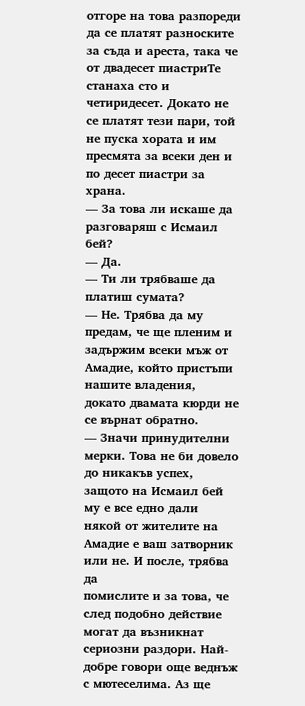отгоре на това разпореди да се платят разноските за съда и ареста, така че от двадесет пиастриТе станаха сто и четиридесет. Докато не се платят тези пари, той не пуска хората и им пресмята за всеки ден и по десет пиастри за храна.
— За това ли искаше да разговаряш с Исмаил бей?
— Да.
— Ти ли трябваше да платиш сумата?
— Не. Трябва да му предам, че ще пленим и задържим всеки мъж от Амадие, който пристъпи нашите владения, докато двамата кюрди не се върнат обратно.
— Значи принудителни мерки. Това не би довело до никакъв успех, защото на Исмаил бей му е все едно дали някой от жителите на Амадие е ваш затворник или не. И после, трябва да
помислите и за това, че след подобно действие могат да възникнат сериозни раздори. Най-добре говори още веднъж с мютеселима. Аз ще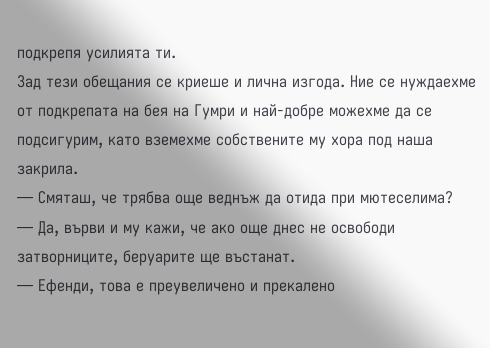подкрепя усилията ти.
Зад тези обещания се криеше и лична изгода. Ние се нуждаехме от подкрепата на бея на Гумри и най-добре можехме да се подсигурим, като вземехме собствените му хора под наша закрила.
— Смяташ, че трябва още веднъж да отида при мютеселима?
— Да, върви и му кажи, че ако още днес не освободи затворниците, беруарите ще въстанат.
— Ефенди, това е преувеличено и прекалено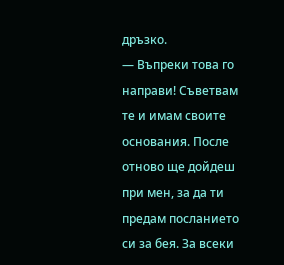дръзко.
— Въпреки това го направи! Съветвам те и имам своите основания. После отново ще дойдеш при мен, за да ти предам посланието си за бея. За всеки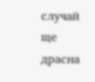случай ще драсна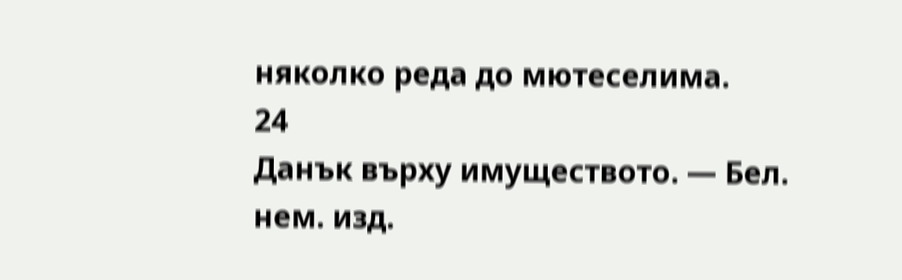няколко реда до мютеселима.
24
Данък върху имуществото. — Бел. нем. изд.